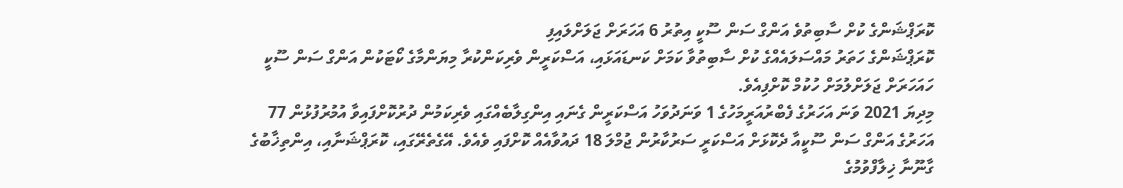ކޮރަޕްޝަންގެ ކުށް ސާބިތުވެ އަންގް ސަން ސޫކީ އިތުރު 6 އަހަރަށް ޖަލަށްލައިފި
ކޮރަޕްޝަންގެ ހަތަރު މައްސަލައެއްގެ ކުށް ސާބިތުވާ ކަމަށް ކަނޑައަޅައި، އަސްކަރީން ވެރިކަންކުރާ މިޔަންމާގެ ކޯޓަކުން އަންގް ސަން ސޫކީ ހައަހަރަށް ޖަލަށްލުމަށް ހުކުމް ކޮށްފިއެވެ.
މިދިޔަ 2021 ވަނަ އަހަރުގެ ފެބްރުއަރީމަހުގެ 1 ވަނަދުވަހު އަސްކަރީން ގެނައި އިންގިލާބެއްގައި ވެރިކަމުން ދުރުކޮށްފައިވާ އުމުރުފުޅުން 77 އަހަރުގެ އަންގް ސަން ސޫކީއާ ދެކޮޅަށް އަސްކަރީ ސަރުކާރުން ޖުމްލަ 18 ދައުވާއެއް ކޮށްފައި ވެއެވެ. އޭގެތެރޭގައި، ކޮރަޕްޝަނާއި، އިންތިޚާބުގެ ގާނޫނާ ޚިލާފްވުމުގެ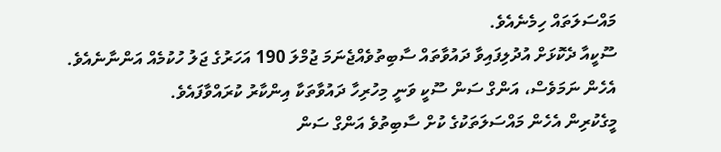މައްސަލަތައް ހިމެނެއެވެ.
ސޫކީއާ ދެކޮޅަށް އުދުލިފައިވާ ދައުވާތައް ސާބިތުވެއްޖެނަމަ ޖުމްލަ 190 އަހަރުގެ ޖަލު ހުކުމެއް އަންނާނެއެވެ.
އެހެން ނަމަވެސް، އަންގް ސަން ސޫކީ ވަނީ މިހުރިހާ ދައުވާތަކާ އިންކާރު ކުރައްވާފައެވެ.
މީގެކުރިން އެހެން މައްސަލަތަކުގެ ކުށް ސާބިތުވެ އަންގް ސަން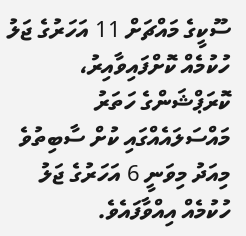ސޫކީގެ މައްޗަށް 11 އަހަރުގެ ޖަލު ހުކުމެއް ކޮށްފައިވާއިރު، ކޮރަޕްޝަންގެ ހަތަރު މައްސަލައެއްގައި ކުށް ސާބިތުވެ މިއަދު މިވަނީ 6 އަހަރުގެ ޖަލު ހުކުމެއް އިއްވާފައެވެ.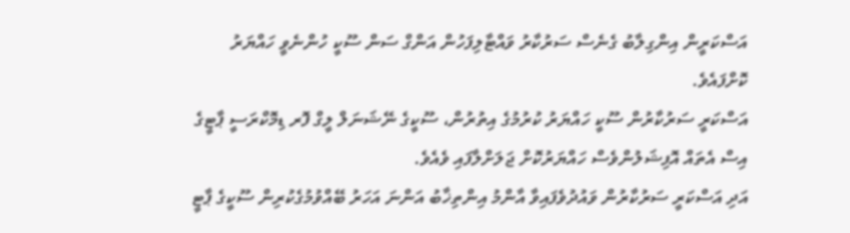އަސްކަރީން އިންގިލާބު ގެނެސް ސަރުކާރު ވައްޓާލިފަހުން އަންގް ސަން ސޫކީ ހުންނެވީ ހައްޔަރު ކޮށްފައެވެ.
އަސްކަރީ ސަރުކާރުން ސޫކީ ހައްޔަރު ކުރުމުގެ އިތުރުން، ސޫކީގެ ނޭޝަނަލް ލީގް ފޮރ ޑިމޮކްރަސީ ޕާޓީގެ އިސް އެތައް އޮފިޝަލުންވެސް ހައްޔަރުކޮށް ޖަލަށްލާފައި ވެއެވެ.
އަދި އަސްކަރީ ސަރުކާރުން ވައުދުވެފައިވާ އާންމު އިންތިޚާބު އަންނަ އަހަރު ބޭއްވުމުގެކުރިން ސޫކީގެ ޕާޓީ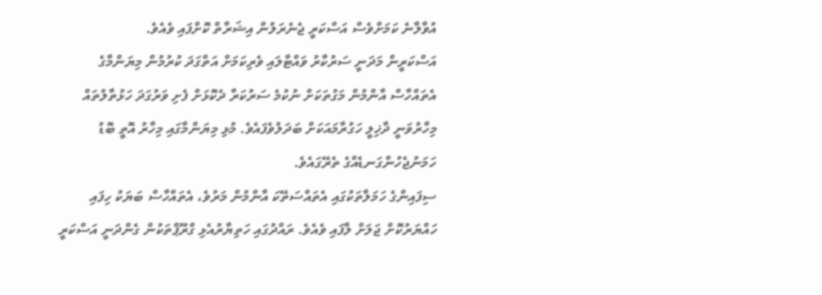އުވާލާނެ ކަމަށްވެސް އަސްކަރީ ޖެނެރަލުން އިޝަރާތް ކޮށްފައި ވެއެވެ.
އަސްކަރީން މަދަނީ ސަރުކާރު ވައްޓާލައި ވެރިކަމަށް އަތްގަދަ ކުރުމުން މިޔަންމާގެ އެތައްހާސް އާންމުން މަގުތަކަށް ނުކުމެ ސަރުކަރާ ދެކޮޅަށް ފެށި ވަރުގަދަ ހަޅުތާލުތައް މިހާރުވަނީ ދާޚިލީ ހަގުރާމައަކަށް ބަދަލުވެފައެވެ. މުޅި މިޔަންމާގައި މިހާރު އޮތީ ބޮޑު ހަމަނުޖެހުންގަނޑެއްގެ ތެރޭގައެވެ.
ސިފައިންގެ ހަމަލާތަކުގައި އެތައްސަތޭކަ އާންމުން މަރުވެ، އެތައްހާސް ބަޔަކު ހިފައި ހައްޔަރުކޮށް ޖަލަށް ލާފައި ވެއެވެ. ރައްދުގައި ހަތިޔާރުއެޅި ގްރޫޕްތަކުން ގެންދަނީ އަސްކަރީ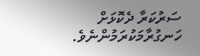ސަރުކަރާ ދެކޮޅަށް ހަނގުރާމަކުރަމުންނެވެ.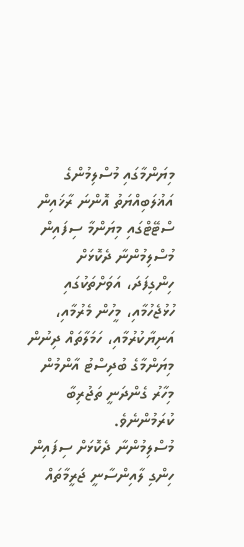މިޔަންމާގައި މުސްލިމުންގެ އަޣުލަބިއްޔަތު އޮންނަ ރާޚައިން ސްޓޭޓްގައި މިޔަންމާ ސިފައިން މުސްލިމުންނާ ދެކޮޅަށް ހިންގިފަދަ، އަވަށްތަކުގައި ހުޅުޖެހުމާއި، މީހުން މެރުމާއި، އަނިޔާކުރުމާއި، ހަމަލާތައް ދިނުން މިޔަންމާގެ ބުދިސްޓު އާންމުން މިހާރު ގެންދަނީ ތަޖުރިބާ ކުރަމުންނެވެ.
މުސްލިމުންނާ ދެކޮޅަށް ސިފައިން ހިންގި ލާއިންސާނީ ޖަރީމާތައް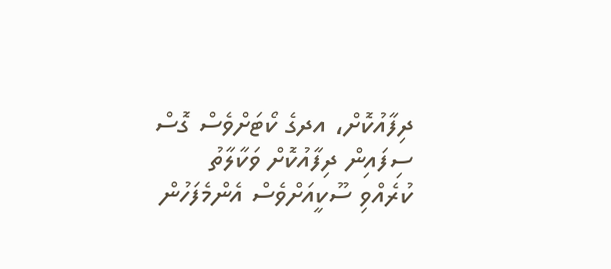ދިފާއުކޮށް، އދގެ ކޯޓަށްވެސް ގޮސް ސިފައިން ދިފާއުކޮށް ވަކާލާތު ކުރެއްވި ސޫކީއަށްވެސް އެންމެފަހުން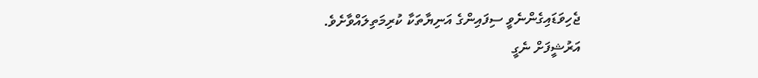ޖެހިވަޑައިގެންނެވީ ސިފައިންގެ އަނިޔާތަކާ ކުރިމަތިލައްވާށެވެ.
އަރުޝީފަށް ނެގީ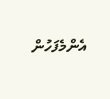އެންމެފަހުން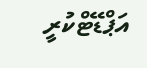އަޕްޑޭޓްކުރީ